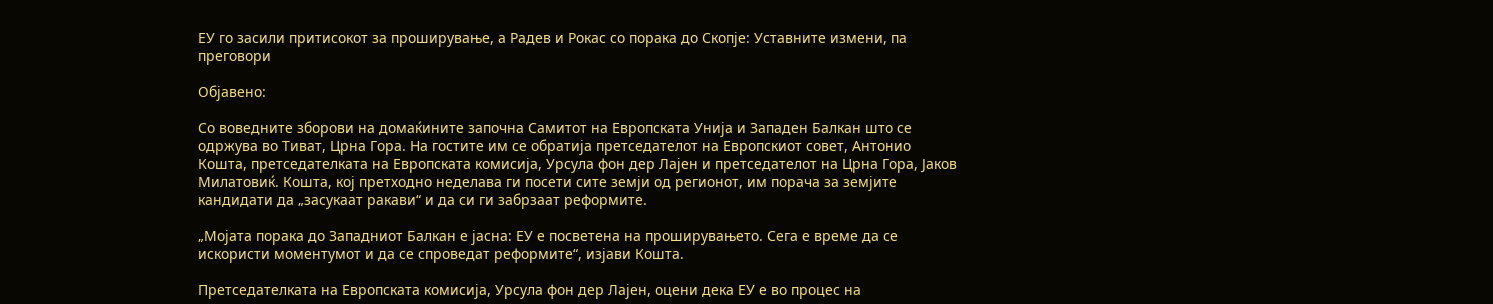ЕУ го засили притисокот за проширување, а Радев и Рокас со порака до Скопје: Уставните измени, па преговори

Објавено:

Со воведните зборови на домаќините започна Самитот на Европската Унија и Западен Балкан што се одржува во Тиват, Црна Гора. На гостите им се обратија претседателот на Европскиот совет, Антонио Кошта, претседателката на Европската комисија, Урсула фон дер Лајен и претседателот на Црна Гора, Јаков Милатовиќ. Кошта, кој претходно неделава ги посети сите земји од регионот, им порача за земјите кандидати да „засукаат ракави“ и да си ги забрзаат реформите.

„Мојата порака до Западниот Балкан е јасна: ЕУ е посветена на проширувањето. Сега е време да се искористи моментумот и да се спроведат реформите“, изјави Кошта.

Претседателката на Европската комисија, Урсула фон дер Лајен, оцени дека ЕУ е во процес на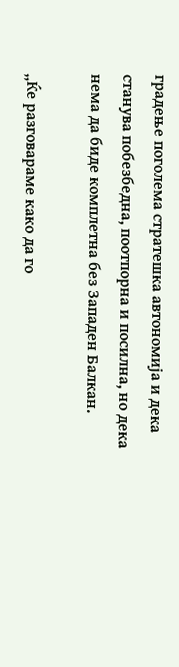градење поголема стратешка автономија и дека станува побезбедна, поотпорна и посилна, но дека нема да биде комплетна без Западен Балкан.

„Ќе разговараме како да го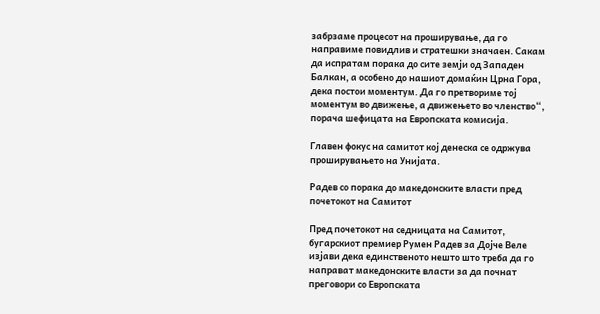забрзаме процесот на проширување, да го направиме повидлив и стратешки значаен. Сакам да испратам порака до сите земји од Западен Балкан, а особено до нашиот домаќин Црна Гора, дека постои моментум. Да го претвориме тој моментум во движење, а движењето во членство“, порача шефицата на Европската комисија.

Главен фокус на самитот кој денеска се одржува проширувањето на Унијата.

Радев со порака до македонските власти пред почетокот на Самитот

Пред почетокот на седницата на Самитот, бугарскиот премиер Румен Радев за Дојче Веле изјави дека единственото нешто што треба да го направат македонските власти за да почнат преговори со Европската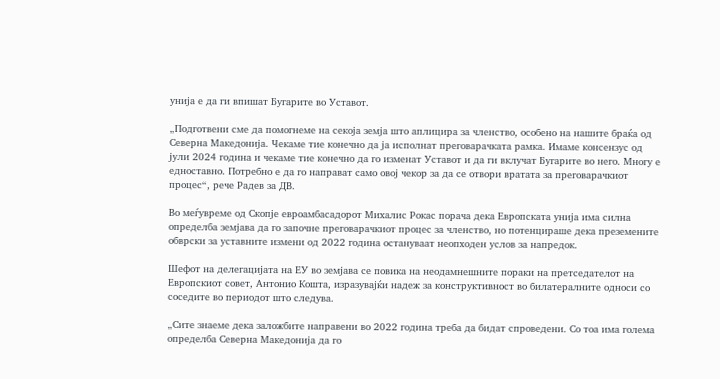унија е да ги впишат Бугарите во Уставот.

„Подготвени сме да помогнеме на секоја земја што аплицира за членство, особено на нашите браќа од Северна Македонија. Чекаме тие конечно да ја исполнат преговарачката рамка. Имаме консензус од јули 2024 година и чекаме тие конечно да го изменат Уставот и да ги вклучат Бугарите во него. Многу е едноставно. Потребно е да го направат само овој чекор за да се отвори вратата за преговарачкиот процес“, рече Радев за ДВ.

Во меѓувреме од Скопје евроамбасадорот Михалис Рокас порача дека Европската унија има силна определба земјава да го започне преговарачкиот процес за членство, но потенцираше дека преземените обврски за уставните измени од 2022 година остануваат неопходен услов за напредок.

Шефот на делегацијата на ЕУ во земјава се повика на неодамнешните пораки на претседателот на Европскиот совет, Антонио Кошта, изразувајќи надеж за конструктивност во билатералните односи со соседите во периодот што следува.

„Сите знаеме дека заложбите направени во 2022 година треба да бидат спроведени. Со тоа има голема определба Северна Македонија да го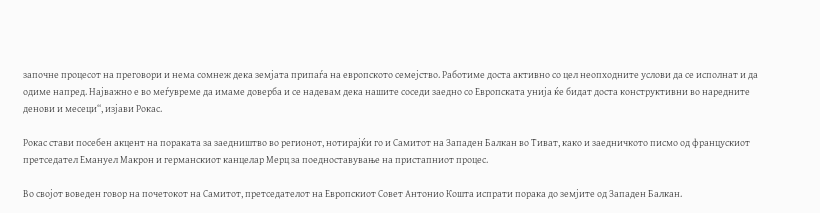започне процесот на преговори и нема сомнеж дека земјата припаѓа на европското семејство. Работиме доста активно со цел неопходните услови да се исполнат и да одиме напред. Најважно е во меѓувреме да имаме доверба и се надевам дека нашите соседи заедно со Европската унија ќе бидат доста конструктивни во наредните денови и месеци“, изјави Рокас.

Рокас стави посебен акцент на пораката за заедништво во регионот, нотирајќи го и Самитот на Западен Балкан во Тиват, како и заедничкото писмо од францускиот претседател Емануел Макрон и германскиот канцелар Мерц за поедноставување на пристапниот процес.

Во својот воведен говор на почетокот на Самитот, претседателот на Европскиот Совет Антонио Кошта испрати порака до земјите од Западен Балкан.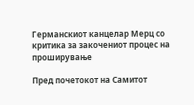Германскиот канцелар Мерц со критика за закочениот процес на проширување

Пред почетокот на Самитот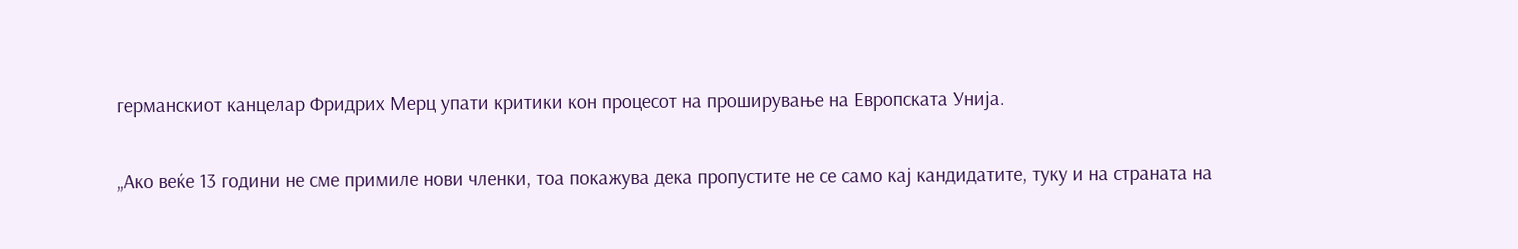германскиот канцелар Фридрих Мерц упати критики кон процесот на проширување на Европската Унија.

„Ако веќе 13 години не сме примиле нови членки, тоа покажува дека пропустите не се само кај кандидатите, туку и на страната на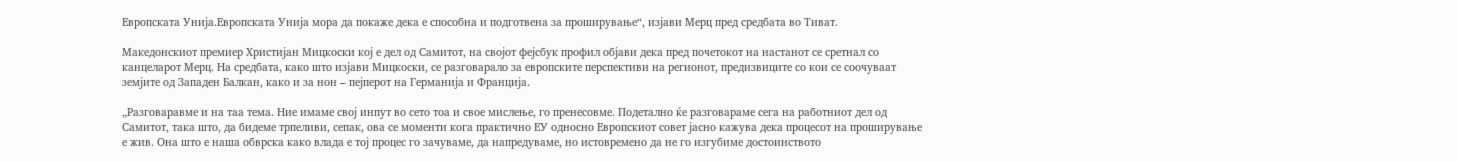Европската Унија.Европската Унија мора да покаже дека е способна и подготвена за проширување“, изјави Мерц пред средбата во Тиват.

Македонскиот премиер Христијан Мицкоски кој е дел од Самитот, на својот фејсбук профил објави дека пред почетокот на настанот се сретнал со канцеларот Мерц. На средбата, како што изјави Мицкоски, се разговарало за европските перспективи на регионот, предизвиците со кои се соочуваат земјите од Западен Балкан, како и за нон – пејперот на Германија и Франција.

„Разговаравме и на таа тема. Ние имаме свој инпут во сето тоа и свое мислење, го пренесовме. Подетално ќе разговараме сега на работниот дел од Самитот, така што, да бидеме трпеливи, сепак, ова се моменти кога практично ЕУ односно Европскиот совет јасно кажува дека процесот на проширување е жив. Она што е наша обврска како влада е тој процес го зачуваме, да напредуваме, но истовремено да не го изгубиме достоинството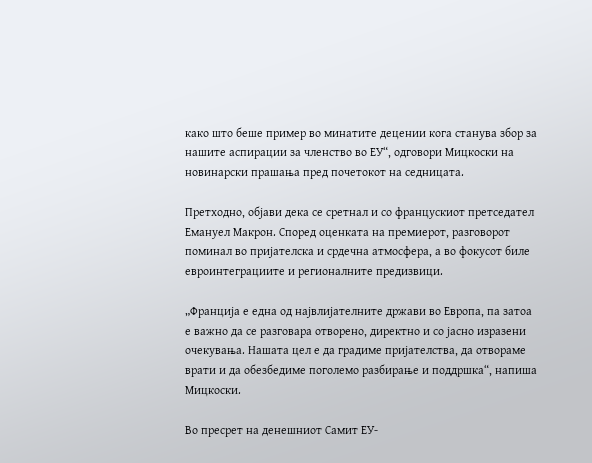како што беше пример во минатите децении кога станува збор за нашите аспирации за членство во ЕУ“, одговори Мицкоски на новинарски прашања пред почетокот на седницата.

Претходно, објави дека се сретнал и со францускиот претседател Емануел Макрон. Според оценката на премиерот, разговорот поминал во пријателска и срдечна атмосфера, а во фокусот биле евроинтеграциите и регионалните предизвици.

„Франција е една од највлијателните држави во Европа, па затоа е важно да се разговара отворено, директно и со јасно изразени очекувања. Нашата цел е да градиме пријателства, да отвораме врати и да обезбедиме поголемо разбирање и поддршка“, напиша Мицкоски.

Во пресрет на денешниот Самит ЕУ-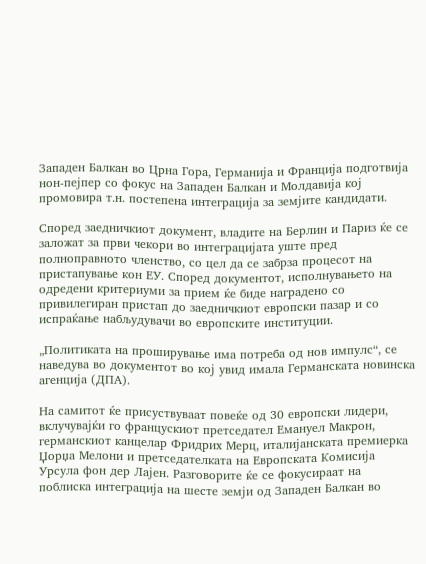Западен Балкан во Црна Гора, Германија и Франција подготвија нон-пејпер со фокус на Западен Балкан и Молдавија кој промовира т.н. постепена интеграција за земјите кандидати.

Според заедничкиот документ, владите на Берлин и Париз ќе се заложат за први чекори во интеграцијата уште пред полноправното членство, со цел да се забрза процесот на пристапување кон ЕУ. Според документот, исполнувањето на одредени критериуми за прием ќе биде наградено со привилегиран пристап до заедничкиот европски пазар и со испраќање набљудувачи во европските институции.

„Политиката на проширување има потреба од нов импулс“, се наведува во документот во кој увид имала Германската новинска агенција (ДПА).

На самитот ќе присуствуваат повеќе од 30 европски лидери, вклучувајќи го францускиот претседател Емануел Макрон, германскиот канцелар Фридрих Мерц, италијанската премиерка Џорџа Мелони и претседателката на Европската Комисија Урсула фон дер Лајен. Разговорите ќе се фокусираат на поблиска интеграција на шесте земји од Западен Балкан во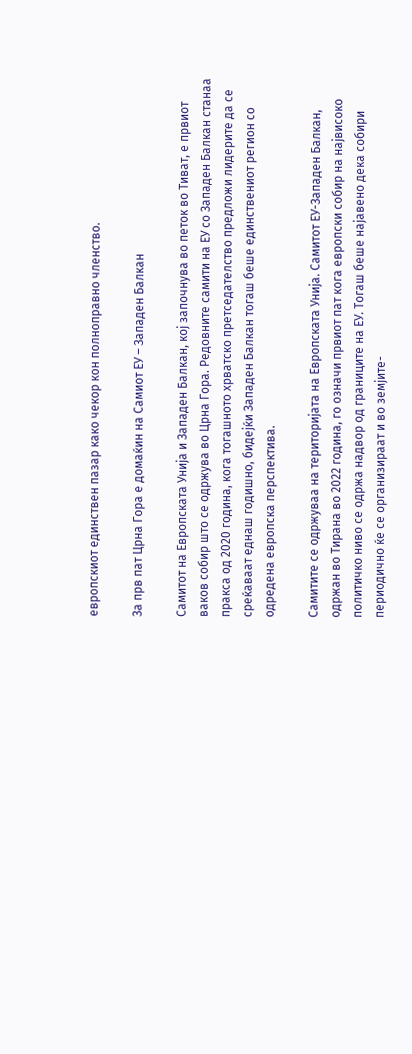европскиот единствен пазар како чекор кон полноправно членство.

За прв пат Црна Гора е домаќин на Самиот ЕУ – Западен Балкан

Самитот на Европската Унија и Западен Балкан, кој започнува во петок во Тиват, е првиот ваков собир што се одржува во Црна Гора. Редовните самити на ЕУ со Западен Балкан станаа пракса од 2020 година, кога тогашното хрватско претседателство предложи лидерите да се среќаваат еднаш годишно, бидејќи Западен Балкан тогаш беше единствениот регион со одредена европска перспектива.

Самитите се одржуваа на територијата на Европската Унија. Самитот ЕУ-Западен Балкан, одржан во Тирана во 2022 година, го означи првиот пат кога европски собир на највисоко политичко ниво се одржа надвор од границите на ЕУ. Тогаш беше најавено дека собири периодично ќе се организираат и во земјите-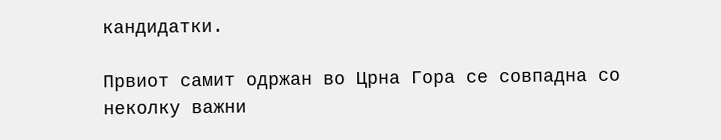кандидатки.

Првиот самит одржан во Црна Гора се совпадна со неколку важни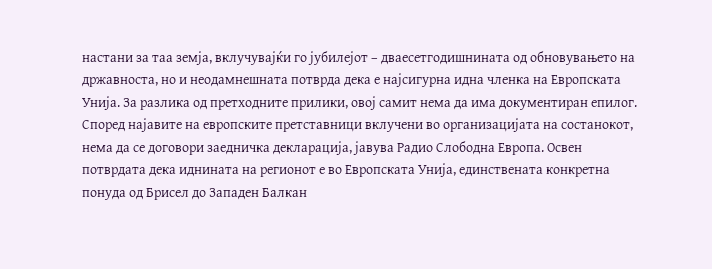настани за таа земја, вклучувајќи го јубилејот – дваесетгодишнината од обновувањето на државноста, но и неодамнешната потврда дека е најсигурна идна членка на Европската Унија. За разлика од претходните прилики, овој самит нема да има документиран епилог. Според најавите на европските претставници вклучени во организацијата на состанокот, нема да се договори заедничка декларација, јавува Радио Слободна Европа. Освен потврдата дека иднината на регионот е во Европската Унија, единствената конкретна понуда од Брисел до Западен Балкан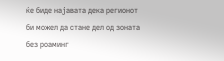ќе биде најавата дека регионот би можел да стане дел од зоната без роаминг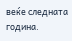веќе следната година.